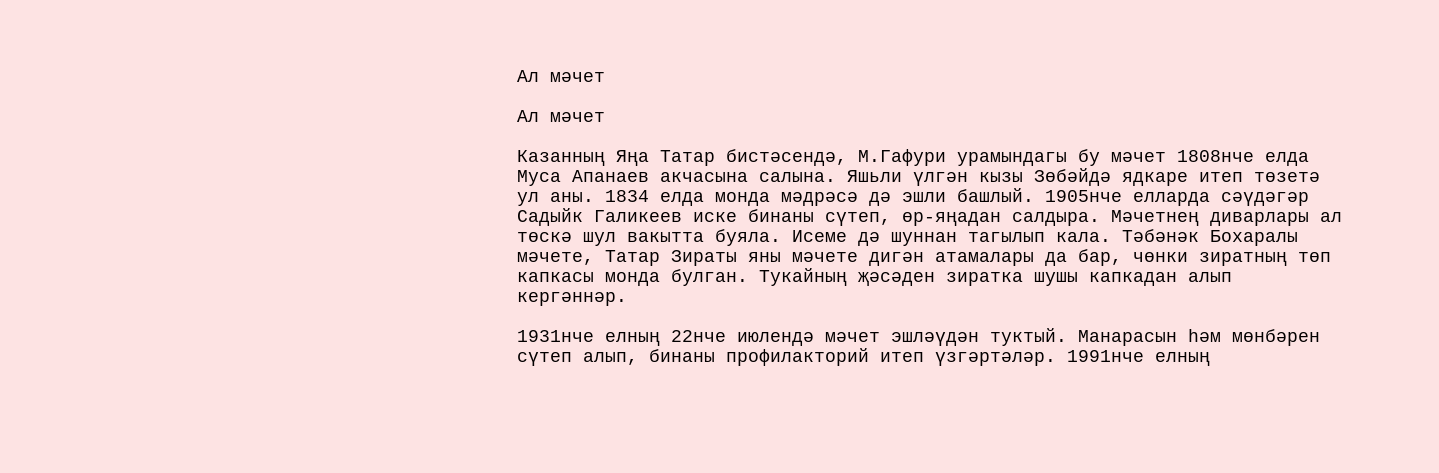Ал мәчет

Ал мәчет

Казанның Яңа Татар бистәсендә, М.Гафури урамындагы бу мәчет 1808нче елда Муса Апанаев акчасына салына. Яшьли үлгән кызы Зөбәйдә ядкаре итеп төзетә ул аны. 1834 елда монда мәдрәсә дә эшли башлый. 1905нче елларда сәүдәгәр Садыйк Галикеев иске бинаны сүтеп, өр-яңадан салдыра. Мәчетнең диварлары ал төскә шул вакытта буяла. Исеме дә шуннан тагылып кала. Тәбәнәк Бохаралы мәчете, Татар Зираты яны мәчете дигән атамалары да бар, чөнки зиратның төп капкасы монда булган. Тукайның җәсәден зиратка шушы капкадан алып кергәннәр.

1931нче елның 22нче июлендә мәчет эшләүдән туктый. Манарасын һәм мөнбәрен сүтеп алып, бинаны профилакторий итеп үзгәртәләр. 1991нче елның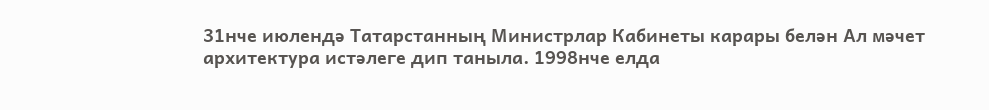31нче июлендә Татарстанның Министрлар Кабинеты карары белән Ал мәчет архитектура истәлеге дип таныла. 1998нче елда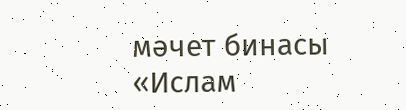мәчет бинасы «Ислам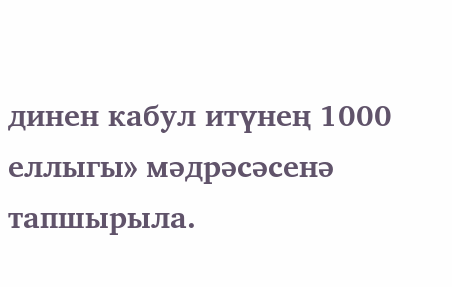динен кабул итүнең 1000 еллыгы» мәдрәсәсенә тапшырыла.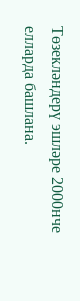Төзекләндерү эшләре 2000нче елларда башлана.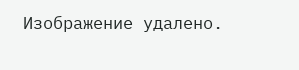Изображение удалено.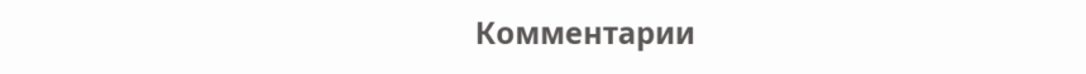Комментарии